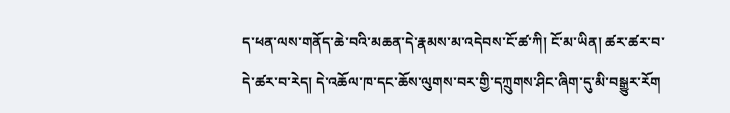ད་ཕན་ལས་གནོད་ཆེ་བའི་མཆན་དེ་རྣམས་མ་འདེབས་ངོ་ཚ་ཀི། ངོ་མ་ཡིན། ཚར་ཚར་བ་དེ་ཚར་བ་རེད། དེ་འཆོལ་ཁ་དང་ཆོས་ལུགས་བར་གྱི་དཀྲུགས་ཤིང་ཞིག་དུ་མི་བསྒྱུར་རོག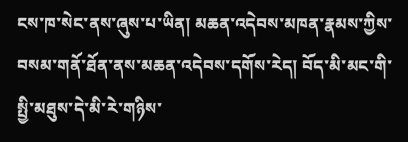ངས་ཁ་སེང་ནས་ཞུས་པ་ཡིན། མཆན་འདེབས་མཁན་རྣམས་ཀྱིས་བསམ་གནོ་ཐོན་ནས་མཆན་འདེབས་དགོས་རེད། བོད་མི་མང་གི་སྤྱི་མཐུས་དེ་མི་རེ་གཉིས་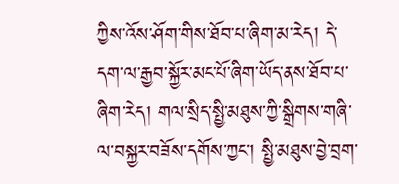ཀྱིས་འོས་ཤོག་གིས་ཐོབ་པ་ཞིག་མ་རེད། དེ་དག་ལ་རྒྱབ་སྐྱོར་མང་པོ་ཞིག་ཡོད་ནས་ཐོབ་པ་ཞིག་རེད། གལ་སྲིད་སྤྱི་མཐུས་ཀྱི་སྒྲིགས་གཞི་ལ་བསྐྱར་བཟོས་དགོས་ཀྱང་། སྤྱི་མཐུས་བྱེ་བྲག་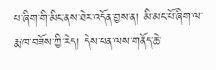པ་ཞིག་གི་མིང་ནས་ཐེར་འདོན་བྱས་ན། མི་མང་པོ་ཞིག་ལ་རྨ་ཁ་བཟོས་ཀྱི་རེད། དེས་ཕན་ལས་གནོད་ཆེ་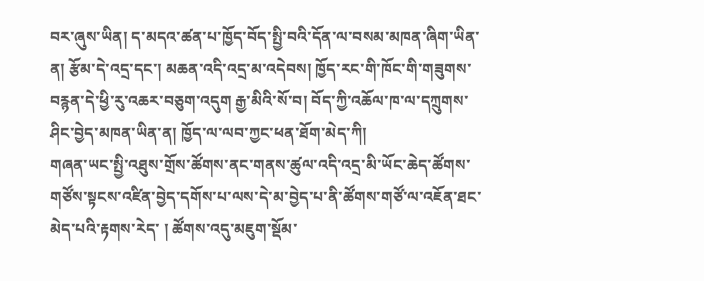བར་ཞུས་ཡིན། ད་མདའ་ཚན་པ་ཁྱོད་བོད་སྤྱི་བའི་དོན་ལ་བསམ་མཁན་ཞིག་ཡིན་ན། རྩོམ་དེ་འདྲ་དང་། མཆན་འདི་འདྲ་མ་འདེབས། ཁྱོད་རང་གི་ཁོང་གི་གཟུགས་བརྙན་དེ་ཕྱི་རུ་འཆར་བཅུག་འདུག རྒྱ་མིའི་སོ་བ། བོད་ཀྱི་འཆོལ་ཁ་ལ་དཀྲུགས་ཤིང་བྱེད་མཁན་ཡིན་ན། ཁྱོད་ལ་ལབ་ཀྱང་ཕན་ཐོག་མེད་ཀི།
གཞན་ཡང་སྤྱི་འཐུས་གྲོས་ཚོགས་ནང་གནས་ཚུལ་འདི་འདྲ་མི་ཡོང་ཆེད་ཚོགས་གཙོས་སྟངས་འཛིན་བྱེད་དགོས་པ་ལས་དེ་མ་བྱེད་པ་ནི་ཚོགས་གཙོ་ལ་འཇོན་ཐང་མེད་པའི་རྟགས་རེད་ ། ཚོགས་འདུ་མཇུག་སྡོམ་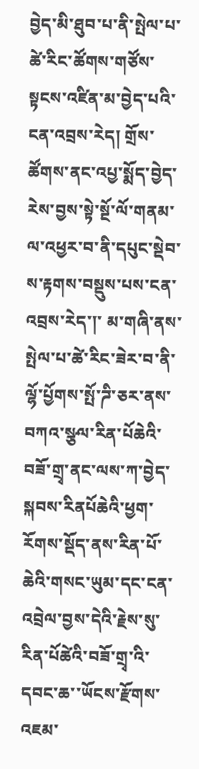བྱེད་མི་ཐུབ་པ་ནི་སྤེལ་པ་ཚེ་རིང་ཚོགས་གཙོས་སྟངས་འཛིན་མ་བྱེད་པའི་ངན་འབྲས་རེད། གྲོས་ཚོགས་ནང་འཔྱ་སྨོད་བྱེད་རེས་བྱས་སྟེ་སྔོ་ལོ་གནམ་ལ་འཕྱར་བ་ནི་དཔུང་སྡེབ་ས་རྟགས་བསྡུས་པས་ངན་འབྲས་རེད་།་ མ་གཞི་ནས་སྤེལ་པ་ཚེ་རིང་ཟེར་བ་ནི་ལྷོ་པྱོགས་སྤོ་ཌི་ཅར་ནས་བཀའ་སྩལ་རིན་པོཆེའི་བཟོ་གྲྭ་ནང་ལས་ཀ་བྱེད་སྐབས་རིནཔོཆེའི་ཕྱག་རོགས་སྡོད་ནས་རིན་པོ་ཆེའི་གསང་ཡུམ་དང་ངན་འབྲེལ་བྱས་དེའི་རྗེས་སུ་རིན་པོཚེའི་བཟོ་གྲྭ་འི་དབང་ཆ་་ཡོངས་རྫོགས་འཇམ་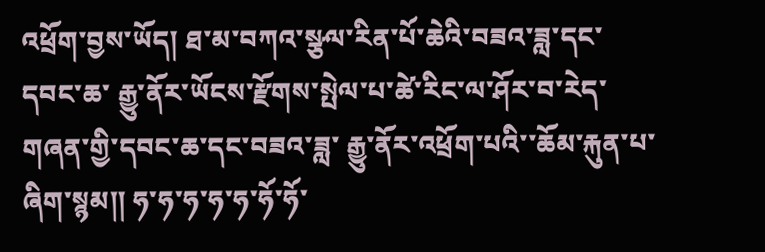འཕྲོག་བྱས་ཡོད། ཐ་མ་བཀའ་སྩལ་རིན་པོ་ཆེའི་བཟའ་ཟླ་དང་དབང་ཆ་ རྒྱུ་ནོར་ཡོངས་རྫོགས་སྤེལ་པ་ཚེ་རིང་ལ་ཤོར་བ་རེད་ གཞན་གྱི་དབང་ཆ་དང་བཟའ་ཟླ་ རྒྱུ་ནོར་འཕྲོག་པའི་་ཆོམ་རྐུན་པ་ཞིག་སྙམ༎ ཧ་ཧ་ཧ་ཧ་ཧ་ཧོ་ཧོ་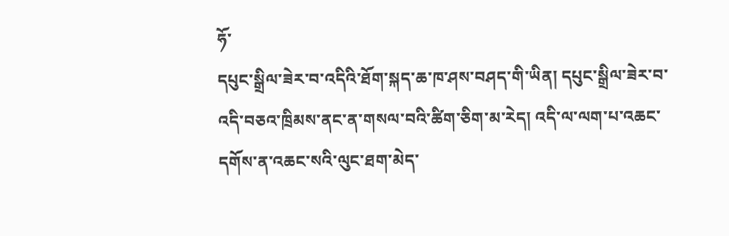ཧོ་
དཔུང་སྒྲིལ་ཟེར་བ་འདིའི་ཐོག་སྐད་ཆ་ཁ་ཤས་བཤད་གི་ཡིན། དཔུང་སྒྲིལ་ཟེར་བ་འདི་བཅའ་ཁྲིམས་ནང་ན་གསལ་བའི་ཚིག་ཅིག་མ་རེད། འདི་ལ་ལག་པ་འཆང་དགོས་ན་འཆང་སའི་ལུང་ཐག་མེད་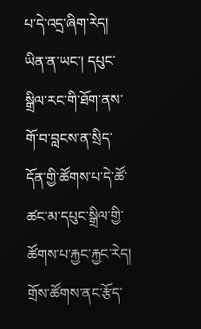པ་དེ་འདྲ་ཞིག་རེད། ཡིན་ན་ཡང་། དཔུང་སྒྲིལ་རང་གི་ཐོག་ནས་གོ་བ་བླངས་ན་སྲིད་དོན་གྱི་ཚོགས་པ་དེ་ཚོ་ཚང་མ་དཔུང་སྒྲིལ་གྱི་ཚོགས་པ་རྐྱང་རྐྱང་རེད། གྲོས་ཚོགས་ནང་རྩོད་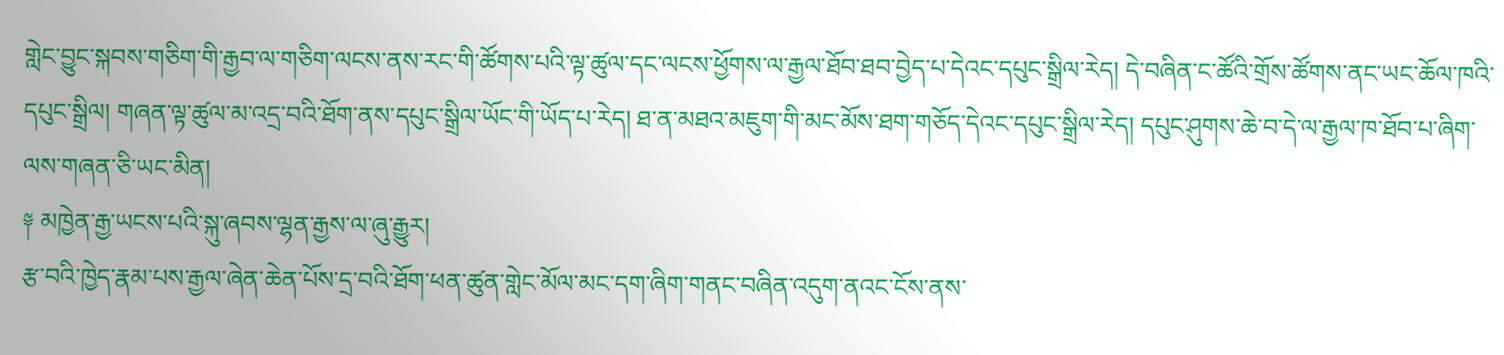གླེང་བྱུང་སྐབས་གཅིག་གི་རྒྱབ་ལ་གཅིག་ལངས་ནས་རང་གི་ཚོགས་པའི་ལྟ་ཚུལ་དང་ལངས་ཕྱོགས་ལ་རྒྱལ་ཐོབ་ཐབ་བྱེད་པ་དེའང་དཔུང་སྒྲིལ་རེད། དེ་བཞིན་ང་ཚོའི་གྲོས་ཚོགས་ནང་ཡང་ཆོལ་ཁའི་དཔུང་སྒྲིལ། གཞན་ལྟ་ཚུལ་མ་འདྲ་བའི་ཐོག་ནས་དཔུང་སྒྲིལ་ཡོང་གི་ཡོད་པ་རེད། ཐ་ན་མཐའ་མཇུག་གི་མང་མོས་ཐག་གཅོད་དེའང་དཔུང་སྒྲིལ་རེད། དཔུང་ཤུགས་ཆེ་བ་དེ་ལ་རྒྱལ་ཁ་ཐོབ་པ་ཞིག་ལས་གཞན་ཅི་ཡང་མིན།
༈ མཁྱེན་རྒྱ་ཡངས་པའི་སྐུ་ཞབས་ལྷན་རྒྱས་ལ་ཞུ་རྒྱུར།
རྩ་བའི་ཁྱེད་རྣམ་པས་རྒྱལ་ཞེན་ཆེན་པོས་དྲ་བའི་ཐོག་ཕན་ཚུན་གླེང་མོལ་མང་དག་ཞིག་གནང་བཞིན་འདུག་ནའང་ངོས་ནས་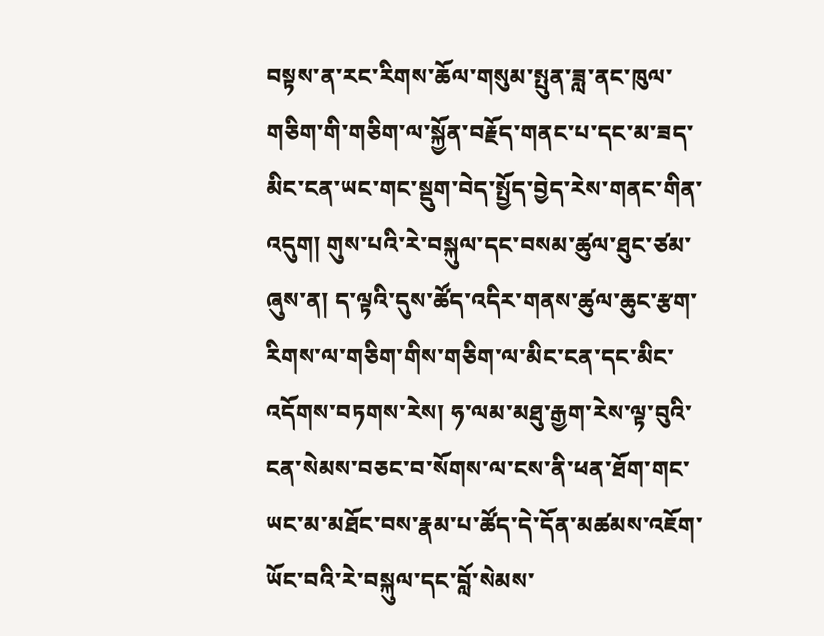བསྟས་ན་རང་རིགས་ཆོལ་གསུམ་སྤུན་ཟླ་ནང་ཁུལ་གཅིག་གི་གཅིག་ལ་སྐྱོན་བརྗོད་གནང་པ་དང་མ་ཟད་མིང་ངན་ཡང་གང་སྡུག་བེད་སྤྱོད་བྱེད་རེས་གནང་གིན་འདུག། གུས་པའི་རེ་བསྐུལ་དང་བསམ་ཚུལ་ཐུང་ཙམ་ཞུས་ན། ད་ལྟའི་དུས་ཚོད་འདིར་གནས་ཚུལ་ཆུང་རྩག་རིགས་ལ་གཅིག་གིས་གཅིག་ལ་མིང་ངན་དང་མིང་འདོགས་བཏགས་རེས། ཧ་ལམ་མཐུ་རྒྱག་རེས་ལྟ་བུའི་ངན་སེམས་བཅང་བ་སོགས་ལ་ངས་ནི་ཕན་ཐོག་གང་ཡང་མ་མཐོང་བས་རྣམ་པ་ཚོད་དེ་དོན་མཚམས་འཇོག་ཡོང་བའི་རེ་བསྐུལ་དང་བློ་སེམས་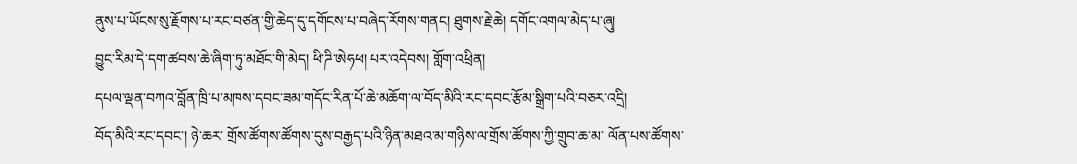ནུས་པ་ཡོངས་སུ་རྗོགས་པ་རང་བཙན་གྱི་ཆེད་དུ་དགོངས་པ་བཞེད་རོགས་གནང། ཐུགས་རྗེ་ཆེ། དགོང་འགལ་མེད་པ་ཞུ།
བྱུང་རིམ་དེ་དག་ཚབས་ཆེ་ཞིག་ཏུ་མཐོང་གི་མེད། ཕི་ཌི་ཨེཧཕ། པར་འདེབས། གློག་འཕྲིན།
དཔལ་ལྡན་བཀའ་བློན་ཁྲི་པ་མཁས་དབང་ཟམ་གདོང་རིན་པོ་ཆེ་མཆོག་ལ་བོད་མིའི་རང་དབང་རྩོམ་སྒྲིག་པའི་བཅར་འདྲི།
བོད་མིའི་རང་དབང་། ཉེ་ཆར་ གྲོས་ཚོགས་ཚོགས་དུས་བརྒྱད་པའི་ཉིན་མཐའ་མ་གཉིས་ལ་གྲོས་ཚོགས་ཀྱི་གྲུབ་ཆ་མ་ ལོན་པས་ཚོགས་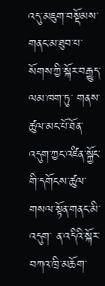འདུ་མཇུག་བསྡོམས་གནང་མ་ཐུབ་པ་སོགས་ཀྱི་སྐོར་བརྒྱུད་ལམ་ཁག་ཏུ་ གནས་ཚུལ་མང་པོ་ཐོན་འདུག་ཀྱང་འཛིན་སྐྱོང་གི་དགོངས་ཚུལ་གསལ་སྟོན་གནང་མི་འདུག་ ན་འདིའི་སྐོར་བཀའ་ཁྲི་མཆོག་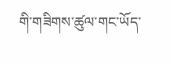གི་གཟིགས་ཚུལ་གང་ཡོད་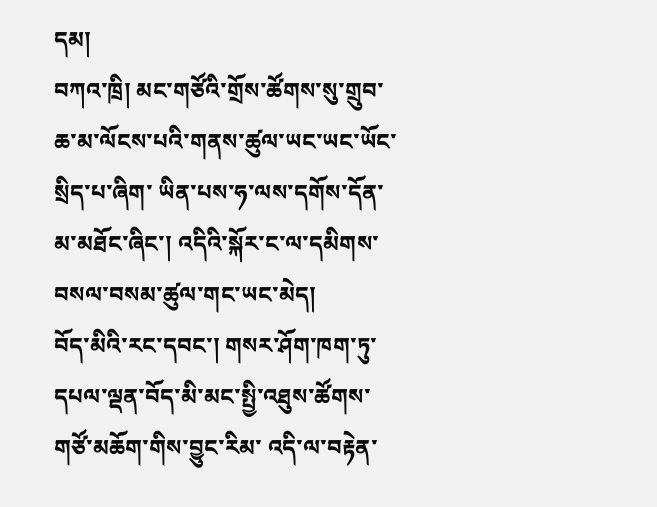དམ།
བཀའ་ཁྲི། མང་གཙོའི་གྲོས་ཚོགས་སུ་གྲུབ་ཆ་མ་ལོངས་པའི་གནས་ཚུལ་ཡང་ཡང་ཡོང་སྲིད་པ་ཞིག་ ཡིན་པས་ཧ་ལས་དགོས་དོན་མ་མཐོང་ཞིང་། འདིའི་སྐོར་ང་ལ་དམིགས་བསལ་བསམ་ཚུལ་གང་ཡང་མེད།
བོད་མིའི་རང་དབང་། གསར་ཤོག་ཁག་ཏུ་དཔལ་ལྡན་བོད་མི་མང་སྤྱི་འཐུས་ཚོགས་གཙོ་མཆོག་གིས་བྱུང་རིམ་ འདི་ལ་བརྟེན་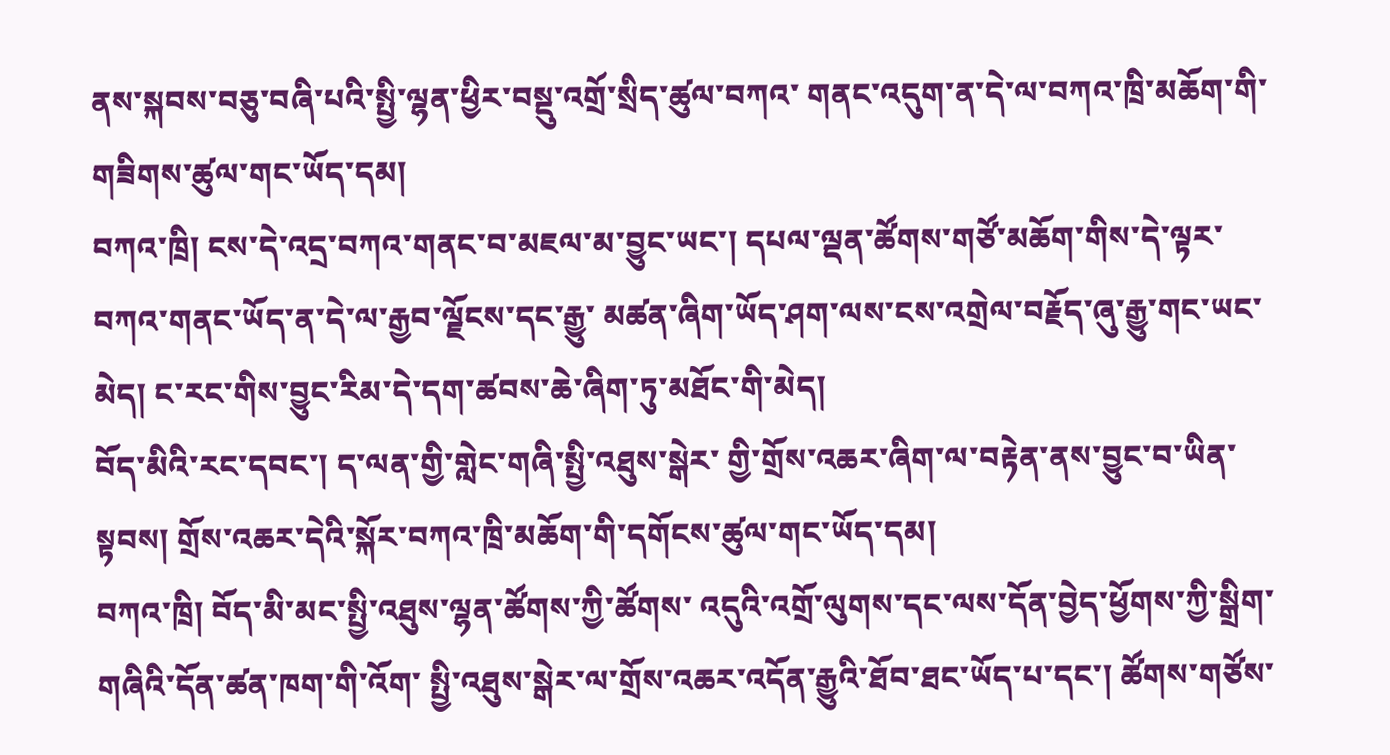ནས་སྐབས་བཅུ་བཞི་པའི་སྤྱི་ལྷན་ཕྱིར་བསྡུ་འགྲོ་སྲིད་ཚུལ་བཀའ་ གནང་འདུག་ན་དེ་ལ་བཀའ་ཁྲི་མཆོག་གི་གཟིགས་ཚུལ་གང་ཡོད་དམ།
བཀའ་ཁྲི། ངས་དེ་འདྲ་བཀའ་གནང་བ་མཇལ་མ་བྱུང་ཡང་། དཔལ་ལྡན་ཚོགས་གཙོ་མཆོག་གིས་དེ་ལྟར་བཀའ་གནང་ཡོད་ན་དེ་ལ་རྒྱབ་ལྗོངས་དང་རྒྱུ་ མཚན་ཞིག་ཡོད་ཤག་ལས་ངས་འགྲེལ་བརྗོད་ཞུ་རྒྱུ་གང་ཡང་མེད། ང་རང་གིས་བྱུང་རིམ་དེ་དག་ཚབས་ཆེ་ཞིག་ཏུ་མཐོང་གི་མེད།
བོད་མིའི་རང་དབང་། ད་ལན་གྱི་གླེང་གཞི་སྤྱི་འཐུས་སྒེར་ གྱི་གྲོས་འཆར་ཞིག་ལ་བརྟེན་ནས་བྱུང་བ་ཡིན་སྟབས། གྲོས་འཆར་དེའི་སྐོར་བཀའ་ཁྲི་མཆོག་གི་དགོངས་ཚུལ་གང་ཡོད་དམ།
བཀའ་ཁྲི། བོད་མི་མང་སྤྱི་འཐུས་ལྷན་ཚོགས་ཀྱི་ཚོགས་ འདུའི་འགྲོ་ལུགས་དང་ལས་དོན་བྱེད་ཕྱོགས་ཀྱི་སྒྲིག་གཞིའི་དོན་ཚན་ཁག་གི་འོག་ སྤྱི་འཐུས་སྒེར་ལ་གྲོས་འཆར་འདོན་རྒྱུའི་ཐོབ་ཐང་ཡོད་པ་དང་། ཚོགས་གཙོས་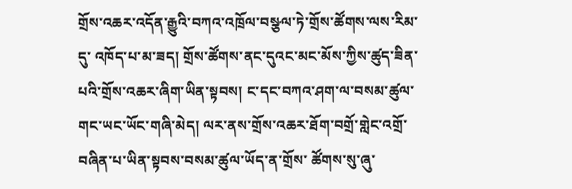གྲོས་འཆར་འདོན་རྒྱུའི་བཀའ་འཁྲོལ་བསྩལ་ཏེ་གྲོས་ཚོགས་ལས་རིམ་དུ་ འཁོད་པ་མ་ཟད། གྲོས་ཚོགས་ནང་དུའང་མང་མོས་ཀྱིས་ཚུད་ཟིན་པའི་གྲོས་འཆར་ཞིག་ཡིན་སྟབས། ང་དང་བཀའ་ཤག་ལ་བསམ་ཚུལ་གང་ཡང་ཡོང་གཞི་མེད། ལར་ནས་གྲོས་འཆར་ཐོག་བགྲོ་གླེང་འགྲོ་བཞིན་པ་ཡིན་སྟབས་བསམ་ཚུལ་ཡོད་ན་གྲོས་ ཚོགས་སུ་ཞུ་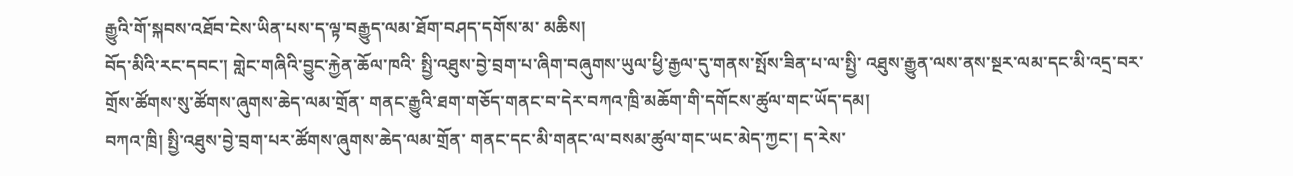རྒྱུའི་གོ་སྐབས་འཐོབ་ངེས་ཡིན་པས་ད་ལྟ་བརྒྱུད་ལམ་ཐོག་བཤད་དགོས་མ་ མཆིས།
བོད་མིའི་རང་དབང་། གླེང་གཞིའི་བྱུང་རྐྱེན་ཆོལ་ཁའི་ སྤྱི་འཐུས་བྱེ་བྲག་པ་ཞིག་བཞུགས་ཡུལ་ཕྱི་རྒྱལ་དུ་གནས་སྤོས་ཟིན་པ་ལ་སྤྱི་ འཐུས་རྒྱུན་ལས་ནས་སྔར་ལམ་དང་མི་འདྲ་བར་གྲོས་ཚོགས་སུ་ཚོགས་ཞུགས་ཆེད་ལམ་གྲོན་ གནང་རྒྱུའི་ཐག་གཅོད་གནང་བ་དེར་བཀའ་ཁྲི་མཆོག་གི་དགོངས་ཚུལ་གང་ཡོད་དམ།
བཀའ་ཁྲི། སྤྱི་འཐུས་བྱེ་བྲག་པར་ཚོགས་ཞུགས་ཆེད་ལམ་གྲོན་ གནང་དང་མི་གནང་ལ་བསམ་ཚུལ་གང་ཡང་མེད་ཀྱང་། ད་རེས་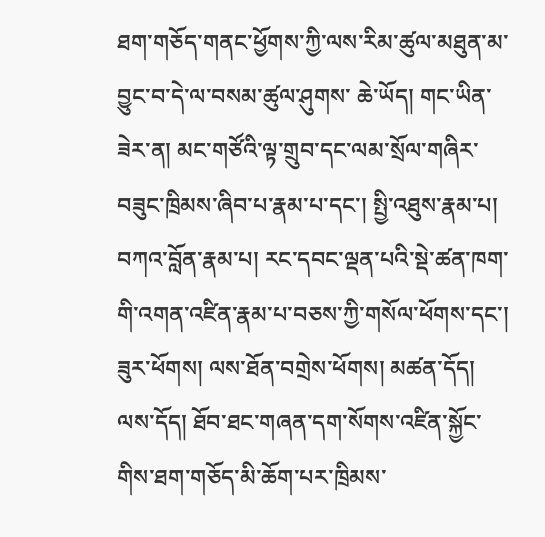ཐག་གཅོད་གནང་ཕྱོགས་ཀྱི་ལས་རིམ་ཚུལ་མཐུན་མ་བྱུང་བ་དེ་ལ་བསམ་ཚུལ་ཤུགས་ ཆེ་ཡོད། གང་ཡིན་ཟེར་ན། མང་གཙོའི་ལྟ་གྲུབ་དང་ལམ་སྲོལ་གཞིར་བཟུང་ཁྲིམས་ཞིབ་པ་རྣམ་པ་དང་། སྤྱི་འཐུས་རྣམ་པ། བཀའ་བློན་རྣམ་པ། རང་དབང་ལྡན་པའི་སྡེ་ཚན་ཁག་གི་འགན་འཛིན་རྣམ་པ་བཅས་ཀྱི་གསོལ་ཕོགས་དང་། ཟུར་ཕོགས། ལས་ཐོན་བགྲེས་ཕོགས། མཚན་དོད། ལས་དོད། ཐོབ་ཐང་གཞན་དག་སོགས་འཛིན་སྐྱོང་གིས་ཐག་གཅོད་མི་ཆོག་པར་ཁྲིམས་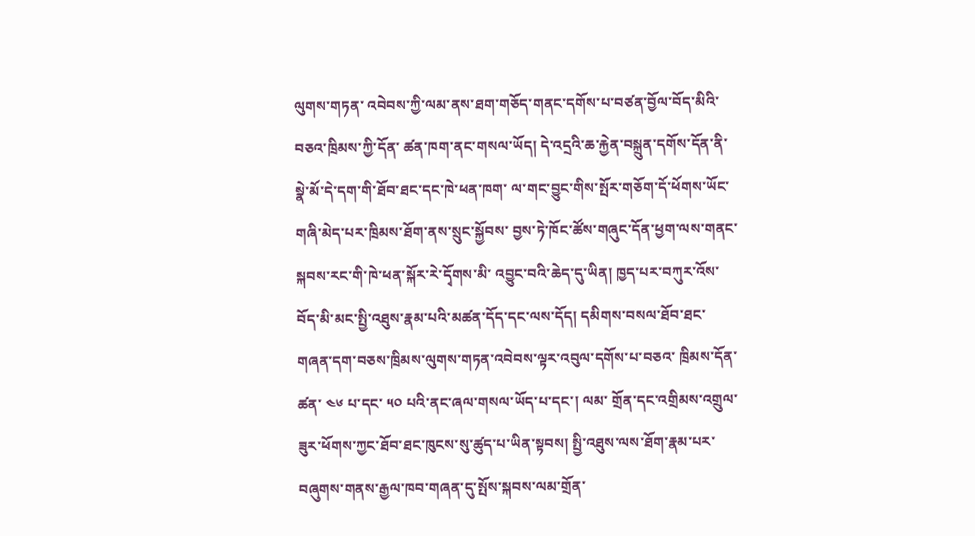ལུགས་གཏན་ འབེབས་ཀྱི་ལམ་ནས་ཐག་གཅོད་གནང་དགོས་པ་བཙན་བྱོལ་བོད་མིའི་བཅའ་ཁྲིམས་ཀྱི་དོན་ ཚན་ཁག་ནང་གསལ་ཡོད། དེ་འདྲའི་ཆ་རྐྱེན་བསྐྲུན་དགོས་དོན་ནི་སྣེ་མོ་དེ་དག་གི་ཐོབ་ཐང་དང་ཁེ་ཕན་ཁག་ ལ་གང་བྱུང་གིས་སྤོར་གཅོག་དོ་ཕོགས་ཡོང་གཞི་མེད་པར་ཁྲིམས་ཐོག་ནས་སྲུང་སྐྱོབས་ བྱས་ཏེ་ཁོང་ཚོས་གཞུང་དོན་ཕྱག་ལས་གནང་སྐབས་རང་གི་ཁེ་ཕན་སྐོར་རེ་དྭོགས་མི་ འབྱུང་བའི་ཆེད་དུ་ཡིན། ཁྱད་པར་བཀུར་འོས་བོད་མི་མང་སྤྱི་འཐུས་རྣམ་པའི་མཚན་དོད་དང་ལས་དོད། དམིགས་བསལ་ཐོབ་ཐང་གཞན་དག་བཅས་ཁྲིམས་ལུགས་གཏན་འབེབས་ལྟར་འབུལ་དགོས་པ་བཅའ་ ཁྲིམས་དོན་ཚན་ ༤༦ པ་དང་ ༥༠ པའི་ནང་ཞལ་གསལ་ཡོད་པ་དང་། ལམ་ གྲོན་དང་འགྲིམས་འགྲུལ་ཟུར་ཕོགས་ཀྱང་ཐོབ་ཐང་ཁུངས་སུ་ཚུད་པ་ཡིན་སྟབས། སྤྱི་འཐུས་ལས་ཐོག་རྣམ་པར་བཞུགས་གནས་རྒྱལ་ཁབ་གཞན་དུ་སྤོས་སྐབས་ལམ་གྲོན་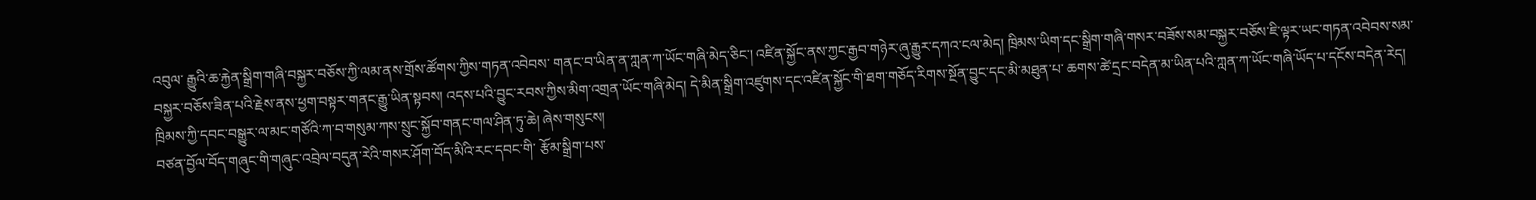འབུལ་ རྒྱུའི་ཆ་རྐྱེན་སྒྲིག་གཞི་བསྐྱར་བཅོས་ཀྱི་ལམ་ནས་གྲོས་ཚོགས་ཀྱིས་གཏན་འབེབས་ གནང་བ་ཡིན་ན་ཀླན་ཀ་ཡོང་གཞི་མེད་ཅིང་། འཛིན་སྐྱོང་ནས་ཀྱང་རྒྱབ་གཉེར་ཞུ་རྒྱུར་དཀའ་ངལ་མེད། ཁྲིམས་ཡིག་དང་སྒྲིག་གཞི་གསར་བཟོས་སམ་བསྐྱར་བཅོས་ཇི་ལྟར་ཡང་གཏན་འབེབས་སམ་ བསྐྱར་བཅོས་ཟིན་པའི་རྗེས་ནས་ཕྱག་བསྟར་གནང་རྒྱུ་ཡིན་སྟབས། འདས་པའི་བྱུང་རབས་ཀྱིས་མིག་འགྲན་ཡོང་གཞི་མེད། དེ་མིན་སྒྲིག་འཛུགས་དང་འཛིན་སྐྱོང་གི་ཐག་གཅོད་རིགས་སྔོན་བྱུང་དང་མི་མཐུན་པ་ ཆགས་ཚེ་དྲང་བདེན་མ་ཡིན་པའི་ཀླན་ཀ་ཡོང་གཞི་ཡོད་པ་དངོས་བདེན་རེད། ཁྲིམས་ཀྱི་དབང་བསྒྱུར་ལ་མང་གཙོའི་ཀ་བ་གསུམ་ཀས་སྲུང་སྐྱོབ་གནང་གལ་ཤིན་ཏུ་ཆེ། ཞེས་གསུངས།
བཙན་བྱོལ་བོད་གཞུང་གི་གཞུང་འབྲེལ་བདུན་རེའི་གསར་ཤོག་བོད་མིའི་རང་དབང་གི་ རྩོམ་སྒྲིག་པས་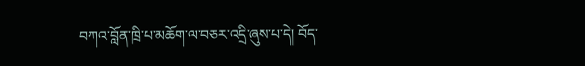བཀའ་བློན་ཁྲི་པ་མཆོག་ལ་བཅར་འདྲི་ཞུས་པ་དེ། བོད་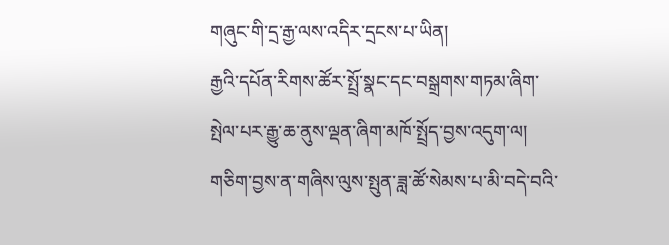གཞུང་གི་དྲ་རྒྱ་ལས་འདིར་དྲངས་པ་ཡིན།
རྒྱའི་དཔོན་རིགས་ཚོར་སྤྲོ་སྣང་དང་བསྒྲགས་གཏམ་ཞིག་སྤེལ་པར་རྒྱུ་ཆ་ནུས་ལྡན་ཞིག་མཁོ་སྤྲོད་བྱས་འདུག་ལ། གཅིག་བྱས་ན་གཞིས་ལུས་སྤུན་ཟླ་ཚོ་སེམས་པ་མི་བདེ་བའི་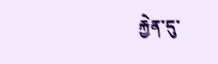རྐྱེན་དུ་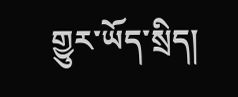གྱུར་ཡོད་སྲིད།